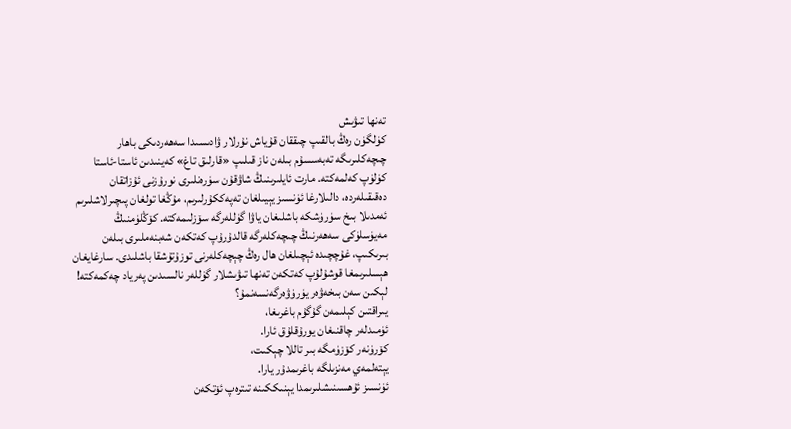تەنھا تىۋىش
كۈلگۈن رەڭ بالقىپ چىققان قۇياش نۇرلار ۋادىسىدا سەھەردىكى باھار چىچەكلىرىگە تەبەسسۇم بىلەن ناز قىلىپ «قارلىق تاغ» كەينىدىن ئاستا-ئاستا كۈلۈپ كەلمەكتە. مارت ئايلىرىنىڭ شاۋقۇن سۈرەنلىرى نورۇزنى ئۇزاتقان دەقىقىلەردە، دالىلارغا ئۈنسىز يېيىلغان تەپەككۇرلىرىم، مۇڭغا تولغان پىچىرلاشلىرىم ئەمدىلا بىخ سۈرۈشكە باشلىغان ياۋا گۈللەرگە سۆزلىمەكتە. كۆڭلۈمنىڭ مەيۈسلۈكى سەھەرنىڭ چىچەكلەرگە قالدۇرۇپ كەتكەن شەبنەملىرى بىلەن بىرىكىپ، غۇچچىدە ئېچىلغان ھال رەڭ چېچەكلەرنى توزۇتۇشقا باشلىدى. سارغايغان ھېسلىرىمغا قوشۇلۇپ كەتكەن تەنھا تىۋىشلار گۈللەر نالسىدىن پەرياد چەكمەكتە! لېكىن سەن بىخەۋەر يۈرۈۋەرگەنسەنمۇ؟
يىراقتىن كېلىمەن گۇگۇم باغرىغا،
ئۈمىدلەر چاقنىغان يورۇقلۇق ئارا.
كۆرۈنەر كۆزۈمگە بىر تاللا چېكىت،
يېتەلمەي مەنزىلگە باغرىمدۇر يارا.
ئۈنسىز ئۇھسىنىشلىرىمدا يېنىككىنە تىترەپ ئۆتكەن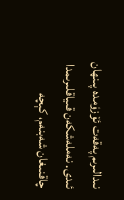نىدالىرىم پەقەت ئۆزۈمدە پىنھان ئىدى. نەملەشكەن قىياقلىرىمدا چاقنىغان شەبنەم، كېچە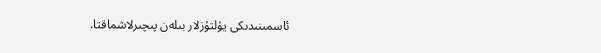ئاسمىنىدىكى يۇلتۇزلار بىلەن پىچىرلاشماقتا.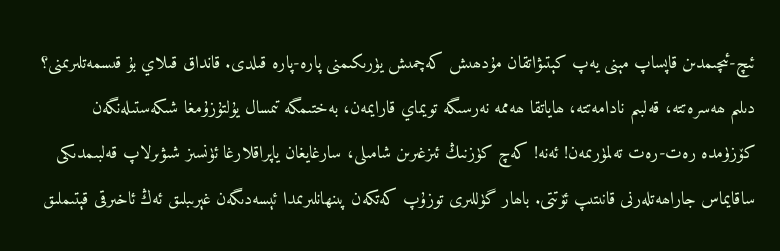ئىچ-ئىچىمدىن قاپساپ مېنى يەپ كېتىۋاتقان مۇدھىش كەچمىش يۈرىكىمنى پارە-پارە قىلدى. قانداق قىلاي بۇ قىسمەتلىرىمنى؟ دىلىم ھەسرەتتە، قەلبىم نادامەتتە، ھاياتقا ھەممە نەرسىگە تويماي قارايمەن، بەختىمگە تىمسال يۇلتۇزۇمغا شىكەستىلەنگەن كۆزۈمدە رەت-رەت تەلمۈرىمەن! ئەنە! كەچ كۈزنىڭ ئىزغىرىن شامىلى، سارغايغان ياپراقلارغا ئۈنسىز شىۋىرلاپ قەلبىمدىكى ساقايماس جاراھەتلەرنى قانىتىپ ئۆتتى. باھار گۈللىرى توزۇپ كەتكەن پىنھانلىرىمدا ئېسەدىگەن غېرىبلىق ئەڭ ئاخىرقى قېتىملىق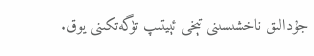جۇدالىق ناخشىسىنى تېخى ئېيتىپ تۈگەتكىنى يوق.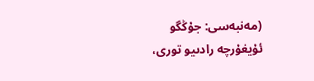(مەنبەسى: جۇڭگو ئۇيغۇرچە رادىيو تورى،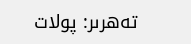تەھرىر: پولات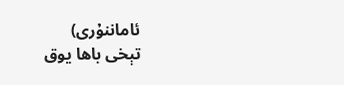ئاماننۇرى)
تېخى باھا يوق